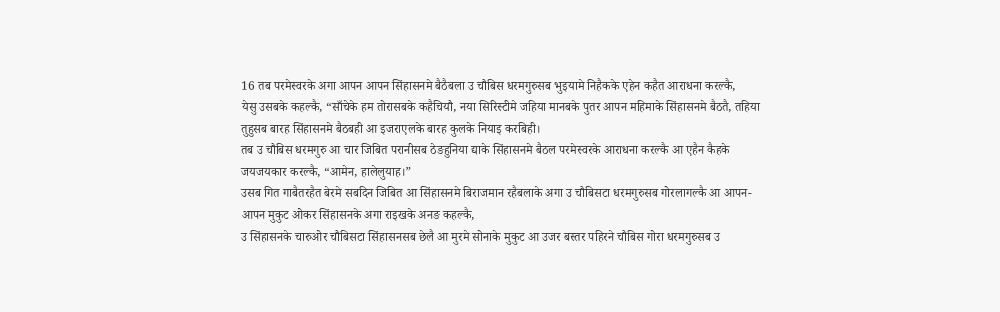16 तब परमेस्वरके अगा आपन आपन सिंहासनमे बैठैबला उ चौबिस धरमगुरुसब भुइयामे निहैकके एहेन कहैत आराधना करल्कै,
येसु उसबके कहल्कै, “साँचेके हम तोरासबके कहैचियौ, नया सिरिस्टीमे जहिया मानबके पुतर आपन महिमाके सिंहासनमे बैठतै, तहिया तुहुसब बारह सिंहासनमे बैठबही आ इजराएलके बारह कुलके नियाइ करबिही।
तब उ चौबिस धरमगुरु आ चार जिबित परानीसब ठेङहुनिया द्याके सिंहासनमे बैठल परमेस्वरके आराधना करल्कै आ एहैन कैहके जयजयकार करल्कै, “आमेन, हालेलुयाह।”
उसब गित गाबैतरहैत बेरमे सबदिन जिबित आ सिंहासनमे बिराजमान रहैबलाके अगा उ चौबिसटा धरमगुरुसब गोरलागल्कै आ आपन-आपन मुकुट ओकर सिंहासनके अगा राइखके अनङ कहल्कै,
उ सिंहासनके चारुओर चौबिसटा सिंहासनसब छेलै आ मुरमे सोनाके मुकुट आ उजर बस्तर पहिरने चौबिस गोरा धरमगुरुसब उ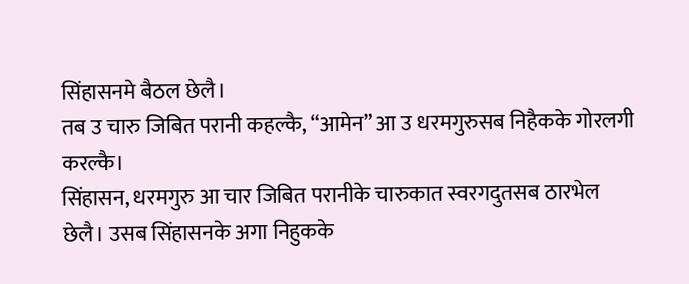सिंहासनमे बैठल छेलै।
तब उ चारु जिबित परानी कहल्कै, “आमेन” आ उ धरमगुरुसब निहैकके गोरलगी करल्कै।
सिंहासन, धरमगुरु आ चार जिबित परानीके चारुकात स्वरगदुतसब ठारभेल छेलै। उसब सिंहासनके अगा निहुकके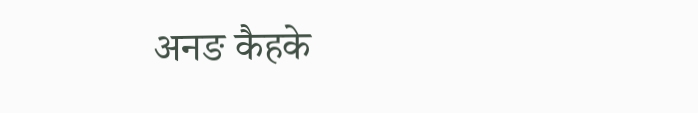अनङ कैहके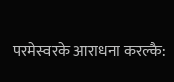परमेस्वरके आराधना करल्कै: